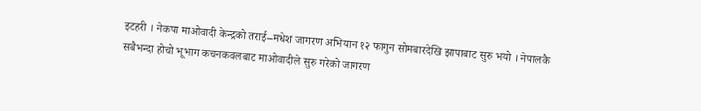इटहरी । नेकपा माओवादी केन्द्रको तराई–मधेश जागरण अभियान १२ फागुन सोमबारदेखि झापाबाट सुरु भयो । नेपालकै सबैभन्दा होचो भूभाग कचनकवलबाट माओवादीले सुरु गरेको जागरण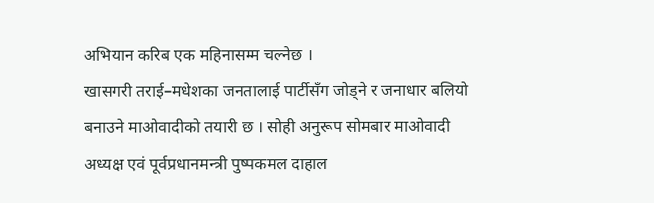अभियान करिब एक महिनासम्म चल्नेछ ।
खासगरी तराई–मधेशका जनतालाई पार्टीसँग जोड्ने र जनाधार बलियो बनाउने माओवादीको तयारी छ । सोही अनुरूप सोमबार माओवादी अध्यक्ष एवं पूर्वप्रधानमन्त्री पुष्पकमल दाहाल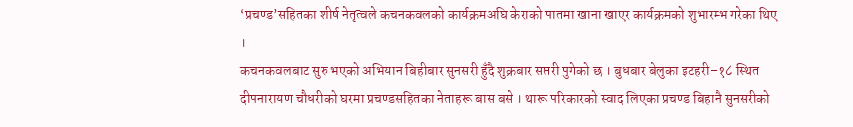‘प्रचण्ड’सहितका शीर्ष नेतृत्वले कचनकवलको कार्यक्रमअघि केराको पातमा खाना खाएर कार्यक्रमको शुभारम्भ गरेका थिए ।
कचनकवलबाट सुरु भएको अभियान बिहीबार सुनसरी हुँदै शुक्रबार सप्तरी पुगेको छ । बुधबार बेलुका इटहरी–१८ स्थित दीपनारायण चौधरीको घरमा प्रचण्डसहितका नेताहरू बास बसे । थारू परिकारको स्वाद लिएका प्रचण्ड बिहानै सुनसरीको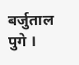बर्जुताल पुगे ।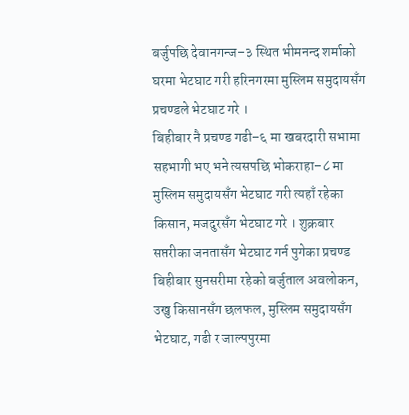बर्जुपछि देवानगन्ज–३ स्थित भीमनन्द शर्माको घरमा भेटघाट गरी हरिनगरमा मुस्लिम समुदायसँग प्रचण्डले भेटघाट गरे ।
बिहीबार नै प्रचण्ड गढी–६ मा खबरदारी सभामा सहभागी भए भने त्यसपछि भोकराहा–८ मा मुस्लिम समुदायसँग भेटघाट गरी त्यहाँ रहेका किसान, मजदुरसँग भेटघाट गरे । शुक्रबार सप्तरीका जनतासँग भेटघाट गर्न पुगेका प्रचण्ड बिहीबार सुनसरीमा रहेको बर्जुताल अवलोकन, उखु किसानसँग छलफल, मुस्लिम समुदायसँग भेटघाट, गढी र जाल्पपुरमा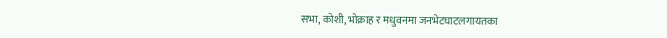सभा, कोशी, भोक्राह र मधुवनमा जनभेटघाटलगायतका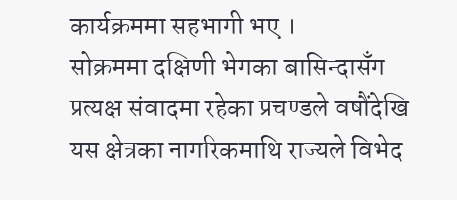कार्यक्रममा सहभागी भए ।
सोक्रममा दक्षिणी भेगका बासिन्दासँग प्रत्यक्ष संवादमा रहेका प्रचण्डले वषौंदेखि यस क्षेत्रका नागरिकमाथि राज्यले विभेद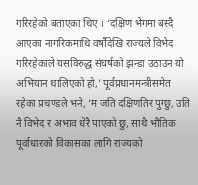गरिरहेको बताएका थिए । ‘दक्षिण भेगमा बस्दै आएका नागरिकमाथि वर्षौंदेखि राज्यले विभेद गरिरहेकाले यसविरुद्ध संघर्षको झन्डा उठाउन यो अभियान थालिएको हो,’ पूर्वप्रधानमन्त्रीसमेत रहेका प्रचण्डले भने, ‘म जति दक्षिणतिर पुग्छु, उति नै विभेद र अभाव धेरै पाएको छु, साथै भौतिक पूर्वाधारको विकासका लागि राज्यको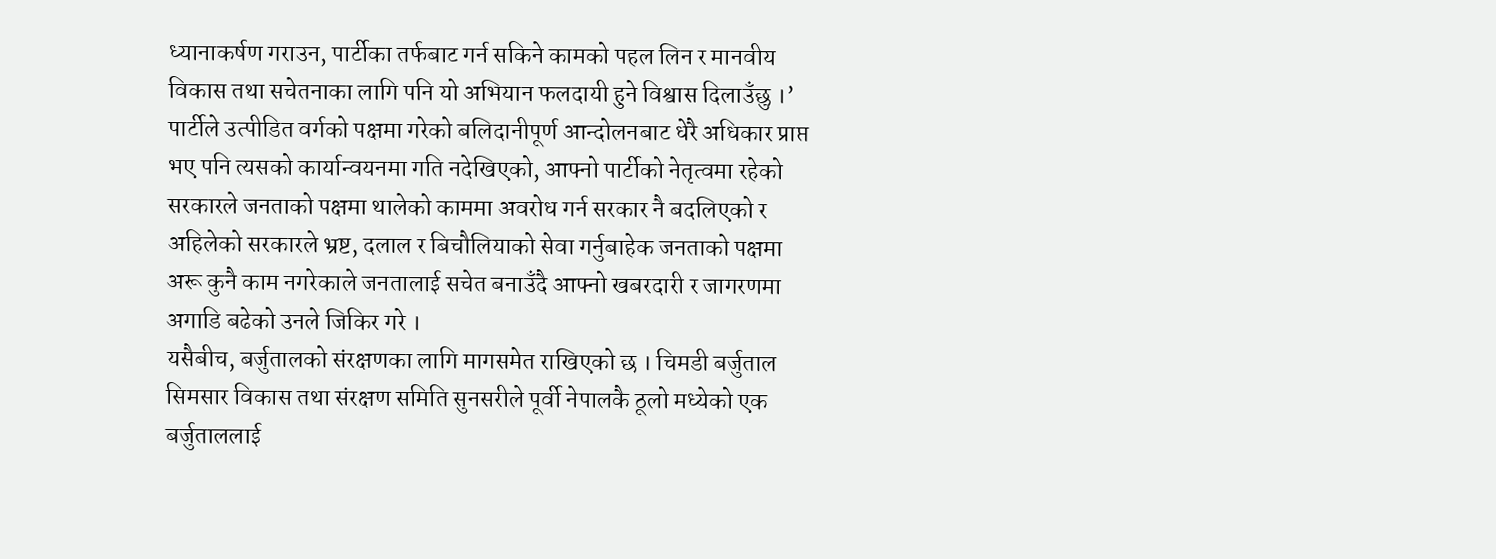ध्यानाकर्षण गराउन, पार्टीका तर्फबाट गर्न सकिने कामको पहल लिन र मानवीय विकास तथा सचेतनाका लागि पनि यो अभियान फलदायी हुने विश्वास दिलाउँछु ।’
पार्टीले उत्पीडित वर्गको पक्षमा गरेको बलिदानीपूर्ण आन्दोलनबाट धेरै अधिकार प्राप्त भए पनि त्यसको कार्यान्वयनमा गति नदेखिएको, आफ्नो पार्टीको नेतृत्वमा रहेको सरकारले जनताको पक्षमा थालेको काममा अवरोध गर्न सरकार नै बदलिएको र अहिलेको सरकारले भ्रष्ट, दलाल र बिचौलियाको सेवा गर्नुबाहेक जनताको पक्षमा अरू कुनै काम नगरेकाले जनतालाई सचेत बनाउँदै आफ्नो खबरदारी र जागरणमा अगाडि बढेको उनले जिकिर गरे ।
यसैबीच, बर्जुतालको संरक्षणका लागि मागसमेत राखिएको छ । चिमडी बर्जुताल सिमसार विकास तथा संरक्षण समिति सुनसरीले पूर्वी नेपालकै ठूलो मध्येको एक बर्जुताललाई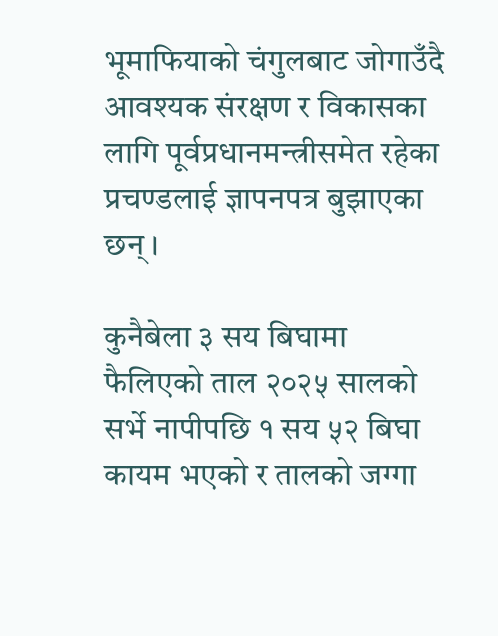भूमाफियाको चंगुलबाट जोगाउँदै आवश्यक संरक्षण र विकासका लागि पूर्वप्रधानमन्त्रीसमेत रहेका प्रचण्डलाई ज्ञापनपत्र बुझाएका छन् ।

कुनैबेला ३ सय बिघामा फैलिएको ताल २०२५ सालको सर्भे नापीपछि १ सय ५२ बिघा कायम भएको र तालको जग्गा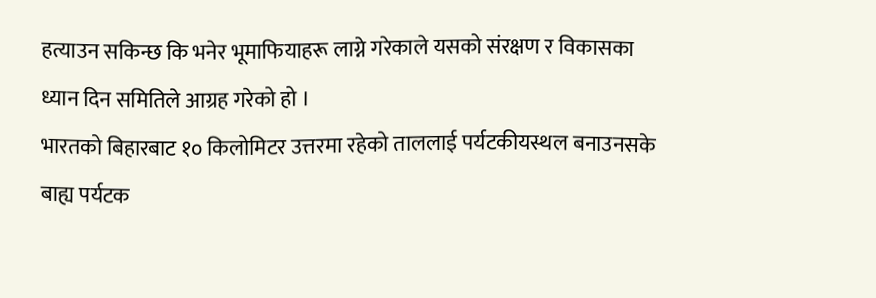हत्याउन सकिन्छ कि भनेर भूमाफियाहरू लाग्ने गरेकाले यसको संरक्षण र विकासका ध्यान दिन समितिले आग्रह गरेको हो ।
भारतको बिहारबाट १० किलोमिटर उत्तरमा रहेको ताललाई पर्यटकीयस्थल बनाउनसके बाह्य पर्यटक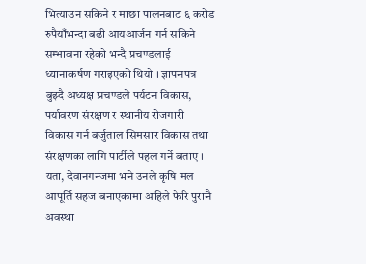भित्याउन सकिने र माछा पालनबाट ६ करोड रुपैयाँभन्दा बढी आयआर्जन गर्न सकिने सम्भावना रहेको भन्दै प्रचण्डलाई ध्यानाकर्षण गराइएको थियो । ज्ञापनपत्र बुझ्दै अध्यक्ष प्रचण्डले पर्यटन विकास, पर्यावरण संरक्षण र स्थानीय रोजगारी विकास गर्न बर्जुताल सिमसार विकास तथा संरक्षणका लागि पार्टीले पहल गर्ने बताए ।
यता, देवानगन्जमा भने उनले कृषि मल आपूर्ति सहज बनाएकामा अहिले फेरि पुरानै अवस्था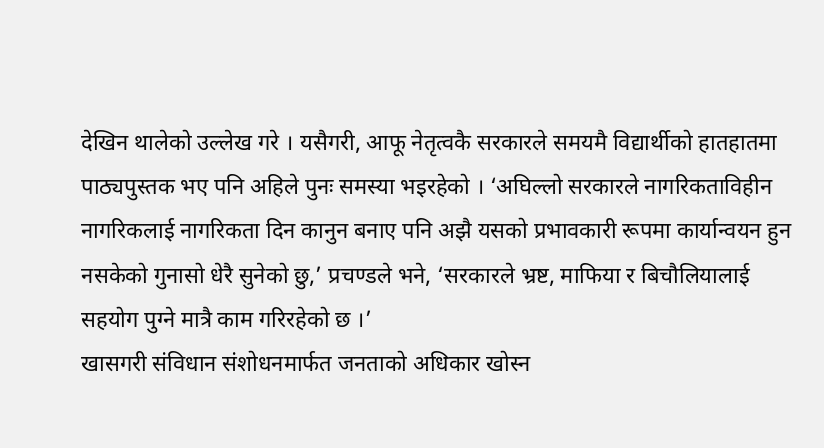देखिन थालेको उल्लेख गरे । यसैगरी, आफू नेतृत्वकै सरकारले समयमै विद्यार्थीको हातहातमा पाठ्यपुस्तक भए पनि अहिले पुनः समस्या भइरहेको । ‘अघिल्लो सरकारले नागरिकताविहीन नागरिकलाई नागरिकता दिन कानुन बनाए पनि अझै यसको प्रभावकारी रूपमा कार्यान्वयन हुन नसकेको गुनासो धेरै सुनेको छु,’ प्रचण्डले भने, ‘सरकारले भ्रष्ट, माफिया र बिचौलियालाई सहयोग पुग्ने मात्रै काम गरिरहेको छ ।’
खासगरी संविधान संशोधनमार्फत जनताको अधिकार खोस्न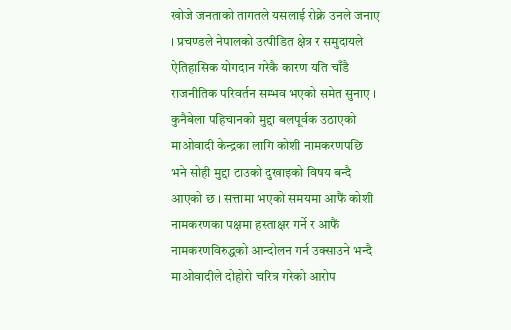खोजे जनताको तागतले यसलाई रोक्ने उनले जनाए । प्रचण्डले नेपालको उत्पीडित क्षेत्र र समुदायले ऐतिहासिक योगदान गरेकै कारण यति चाँडै राजनीतिक परिवर्तन सम्भव भएको समेत सुनाए ।
कुनैबेला पहिचानको मुद्दा बलपूर्वक उठाएको माओवादी केन्द्रका लागि कोशी नामकरणपछि भने सोही मुद्दा टाउको दुखाइको विषय बन्दै आएको छ । सत्तामा भएको समयमा आफैं कोशी नामकरणका पक्षमा हस्ताक्षर गर्ने र आफैं नामकरणविरुद्धको आन्दोलन गर्न उक्साउने भन्दै माओवादीले दोहोरो चरित्र गरेको आरोप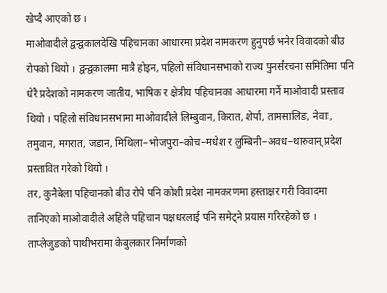खेप्दै आएको छ ।
माओवादीले द्वन्द्वकालदेखि पहिचानका आधारमा प्रदेश नामकरण हुनुपर्छ भनेर विवादको बीउ रोपको थियो । द्वन्द्वकालमा मात्रै होइन, पहिलो संविधानसभाको राज्य पुनर्संरचना समितिमा पनि धेरै प्रदेशको नामकरण जातीय, भाषिक र क्षेत्रीय पहिचानका आधारमा गर्ने माओवादी प्रस्ताव थियो । पहिलो संविधानसभामा माओवादीले लिम्बुवान, किरात, शेर्पा, तामसालिङ, नेवाः, तमुवान, मगरात, जडान, मिथिला–भोजपुरा–कोच–मधेश र लुम्बिनी–अवध–थारुवान् प्रदेश प्रस्तावित गरेको थियो ।
तर, कुनैबेला पहिचानको बीउ रोपे पनि कोशी प्रदेश नामकरणमा हस्ताक्षर गरी विवादमा तानिएको माओवादीले अहिले पहिचान पक्षधरलाई पनि समेट्ने प्रयास गरिरहेको छ । ताप्लेजुङको पाथीभरामा केबुलकार निर्माणको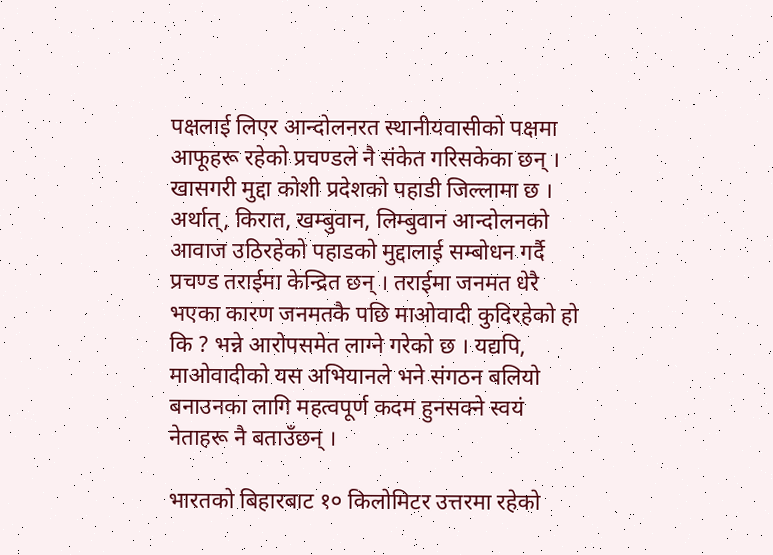पक्षलाई लिएर आन्दोलनरत स्थानीयवासीको पक्षमा आफूहरू रहेको प्रचण्डले नै संकेत गरिसकेका छन् ।
खासगरी मुद्दा कोशी प्रदेशको पहाडी जिल्लामा छ । अर्थात्, किरात, खम्बुवान, लिम्बुवान आन्दोलनको आवाज उठिरहेको पहाडको मुद्दालाई सम्बोधन गर्दै प्रचण्ड तराईमा केन्द्रित छन् । तराईमा जनमत धेरै भएका कारण जनमतकै पछि माओवादी कुदिरहेको हो कि ? भन्ने आरोपसमेत लाग्ने गरेको छ । यद्यपि, माओवादीको यस अभियानले भने संगठन बलियो बनाउनका लागि महत्वपूर्ण कदम हुनसक्ने स्वयं नेताहरू नै बताउँछन् ।

भारतको बिहारबाट १० किलोमिटर उत्तरमा रहेको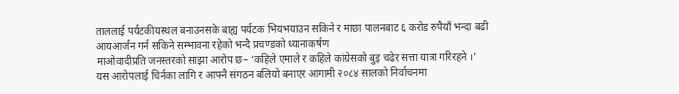ताललाई पर्यटकीयस्थल बनाउनसके बाह्य पर्यटक भियभयाउन सकिने र माछा पालनबाट ६ करोड रुपैयाँ भन्दा बढी आयआर्जन गर्न सकिने सम्भावना रहेको भन्दै प्रचण्डको ध्यानाकर्षण
माओवादीप्रति जनस्तरको साझा आरोप छ– ‘कहिले एमाले र कहिले कांग्रेसको बुइ चढेर सत्ता यात्रा गरिरहने ।’ यस आरोपलाई चिर्नका लागि र आफ्नै संगठन बलियो बनाएर आगामी २०८४ सालको निर्वाचनमा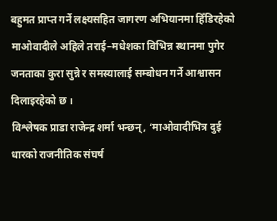बहुमत प्राप्त गर्ने लक्ष्यसहित जागरण अभियानमा हिँडिरहेको माओवादीले अहिले तराई–मधेशका विभिन्न स्थानमा पुगेर जनताका कुरा सुन्ने र समस्यालाई सम्बोधन गर्ने आश्वासन दिलाइरहेको छ ।
विश्लेषक प्राडा राजेन्द्र शर्मा भन्छन्, ‘माओवादीभित्र दुई धारको राजनीतिक संघर्ष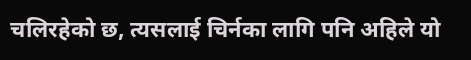चलिरहेको छ, त्यसलाई चिर्नका लागि पनि अहिले यो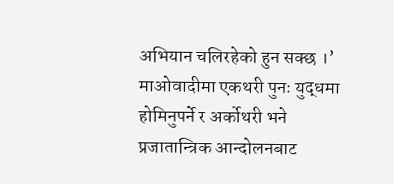अभियान चलिरहेको हुन सक्छ ।’
माओवादीमा एकथरी पुनः युद्धमा होमिनुपर्ने र अर्कोथरी भने प्रजातान्त्रिक आन्दोलनबाट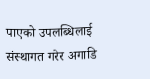पाएको उपलब्धिलाई संस्थागत गरेर अगाडि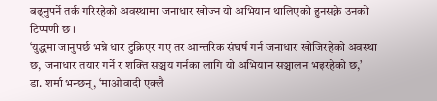बढ्नुपर्ने तर्क गरिरहेको अवस्थामा जनाधार खोज्न यो अभियान थालिएको हुनसक्ने उनको टिप्पणी छ ।
‘युद्धमा जानुपर्छ भन्ने धार टुक्रिएर गए तर आन्तरिक संघर्ष गर्न जनाधार खोजिरहेको अवस्था छ, जनाधार तयार गर्ने र शक्ति सञ्चय गर्नका लागि यो अभियान सञ्चालन भइरहेको छ,’ डा. शर्मा भन्छन्, ‘माओवादी एक्लै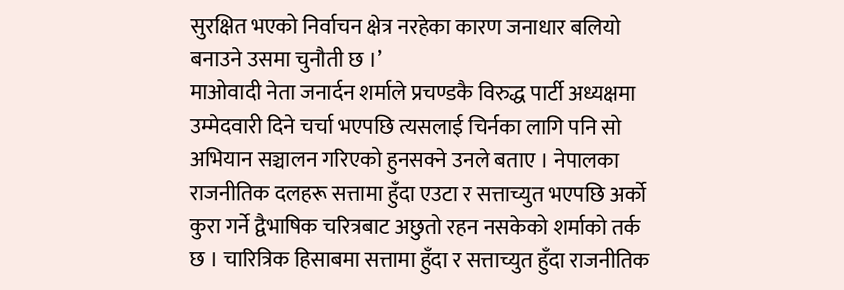सुरक्षित भएको निर्वाचन क्षेत्र नरहेका कारण जनाधार बलियो बनाउने उसमा चुनौती छ ।’
माओवादी नेता जनार्दन शर्माले प्रचण्डकै विरुद्ध पार्टी अध्यक्षमा उम्मेदवारी दिने चर्चा भएपछि त्यसलाई चिर्नका लागि पनि सो अभियान सञ्चालन गरिएको हुनसक्ने उनले बताए । नेपालका राजनीतिक दलहरू सत्तामा हुँदा एउटा र सत्ताच्युत भएपछि अर्को कुरा गर्ने द्वैभाषिक चरित्रबाट अछुतो रहन नसकेको शर्माको तर्क छ । चारित्रिक हिसाबमा सत्तामा हुँदा र सत्ताच्युत हुँदा राजनीतिक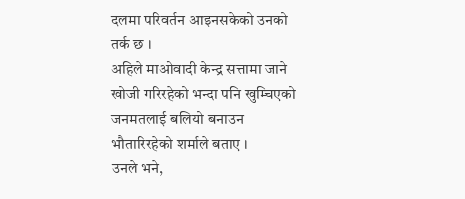दलमा परिवर्तन आइनसकेको उनको तर्क छ ।
अहिले माओवादी केन्द्र सत्तामा जाने खोजी गरिरहेको भन्दा पनि खुम्चिएको जनमतलाई बलियो बनाउन भौतारिरहेको शर्माले बताए ।
उनले भने,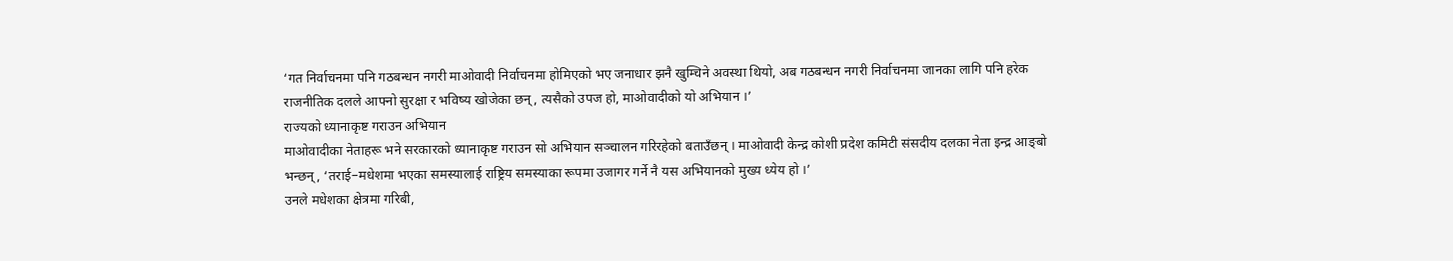‘गत निर्वाचनमा पनि गठबन्धन नगरी माओवादी निर्वाचनमा होमिएको भए जनाधार झनै खुम्चिने अवस्था थियो, अब गठबन्धन नगरी निर्वाचनमा जानका लागि पनि हरेक राजनीतिक दलले आफ्नो सुरक्षा र भविष्य खोजेका छन्, त्यसैको उपज हो, माओवादीको यो अभियान ।’
राज्यको ध्यानाकृष्ट गराउन अभियान
माओवादीका नेताहरू भने सरकारको ध्यानाकृष्ट गराउन सो अभियान सञ्चालन गरिरहेको बताउँछन् । माओवादी केन्द्र कोशी प्रदेश कमिटी संसदीय दलका नेता इन्द्र आङ्बो भन्छन्, ‘तराई–मधेशमा भएका समस्यालाई राष्ट्रिय समस्याका रूपमा उजागर गर्ने नै यस अभियानको मुख्य ध्येय हो ।’
उनले मधेशका क्षेत्रमा गरिबी,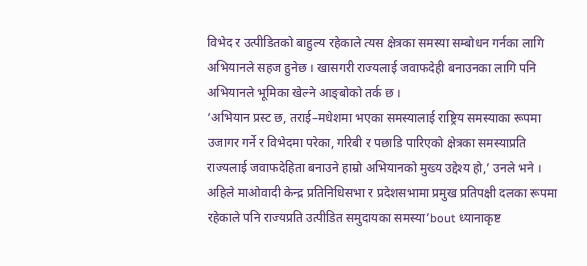विभेद र उत्पीडितको बाहुल्य रहेकाले त्यस क्षेत्रका समस्या सम्बोधन गर्नका लागि अभियानले सहज हुनेछ । खासगरी राज्यलाई जवाफदेही बनाउनका लागि पनि अभियानले भूमिका खेल्ने आङ्बोको तर्क छ ।
‘अभियान प्रस्ट छ, तराई–मधेशमा भएका समस्यालाई राष्ट्रिय समस्याका रूपमा उजागर गर्ने र विभेदमा परेका, गरिबी र पछाडि पारिएको क्षेत्रका समस्याप्रति राज्यलाई जवाफदेहिता बनाउने हाम्रो अभियानको मुख्य उद्देश्य हो,’ उनले भने । अहिले माओवादी केन्द्र प्रतिनिधिसभा र प्रदेशसभामा प्रमुख प्रतिपक्षी दलका रूपमा रहेकाले पनि राज्यप्रति उत्पीडित समुदायका समस्या’bout ध्यानाकृष्ट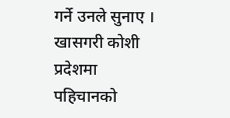गर्ने उनले सुनाए ।
खासगरी कोशी प्रदेशमा पहिचानको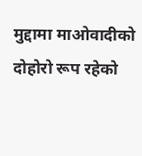मुद्दामा माओवादीको दोहोरो रूप रहेको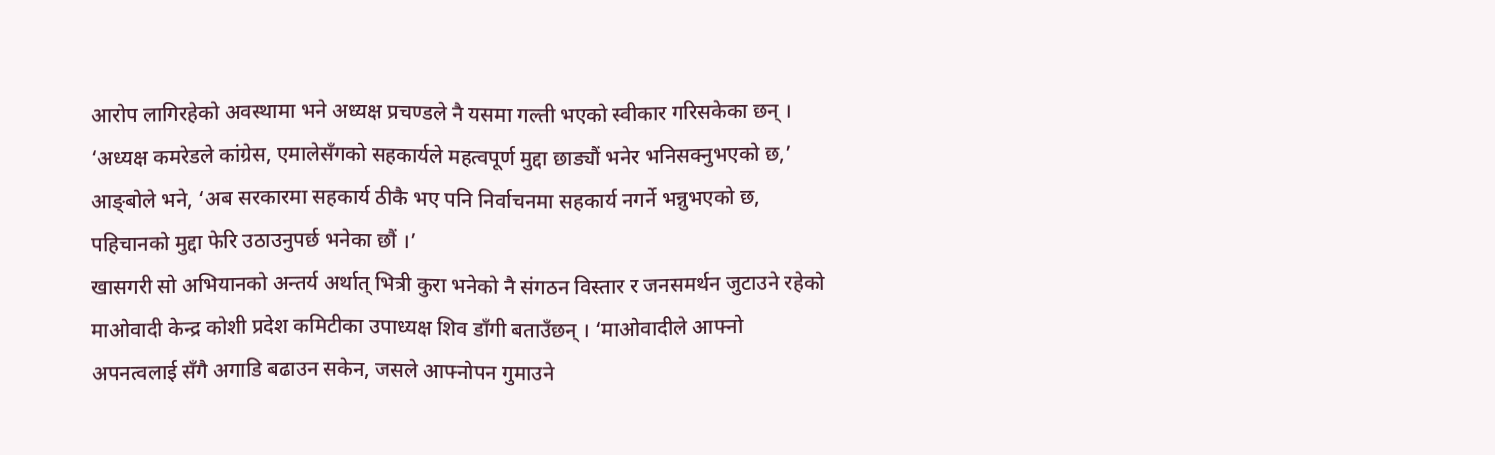आरोप लागिरहेको अवस्थामा भने अध्यक्ष प्रचण्डले नै यसमा गल्ती भएको स्वीकार गरिसकेका छन् । ‘अध्यक्ष कमरेडले कांग्रेस, एमालेसँगको सहकार्यले महत्वपूर्ण मुद्दा छाड्यौं भनेर भनिसक्नुभएको छ,’ आङ्बोले भने, ‘अब सरकारमा सहकार्य ठीकै भए पनि निर्वाचनमा सहकार्य नगर्ने भन्नुभएको छ, पहिचानको मुद्दा फेरि उठाउनुपर्छ भनेका छौं ।’
खासगरी सो अभियानको अन्तर्य अर्थात् भित्री कुरा भनेको नै संगठन विस्तार र जनसमर्थन जुटाउने रहेको माओवादी केन्द्र कोशी प्रदेश कमिटीका उपाध्यक्ष शिव डाँगी बताउँछन् । ‘माओवादीले आफ्नो अपनत्वलाई सँगै अगाडि बढाउन सकेन, जसले आफ्नोपन गुमाउने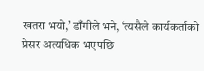खतरा भयो,’ डाँगीले भने, ‘त्यसैले कार्यकर्ताको प्रेसर अत्यधिक भएपछि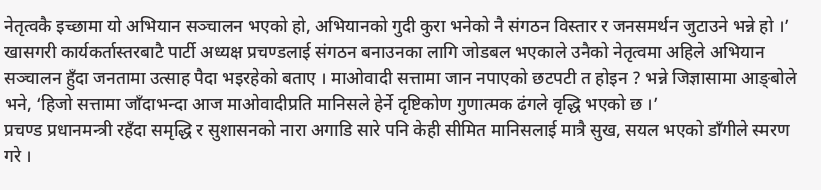नेतृत्वकै इच्छामा यो अभियान सञ्चालन भएको हो, अभियानको गुदी कुरा भनेको नै संगठन विस्तार र जनसमर्थन जुटाउने भन्ने हो ।’
खासगरी कार्यकर्तास्तरबाटै पार्टी अध्यक्ष प्रचण्डलाई संगठन बनाउनका लागि जोडबल भएकाले उनैको नेतृत्वमा अहिले अभियान सञ्चालन हुँदा जनतामा उत्साह पैदा भइरहेको बताए । माओवादी सत्तामा जान नपाएको छटपटी त होइन ? भन्ने जिज्ञासामा आङ्बोले भने, ‘हिजो सत्तामा जाँदाभन्दा आज माओवादीप्रति मानिसले हेर्ने दृष्टिकोण गुणात्मक ढंगले वृद्धि भएको छ ।’
प्रचण्ड प्रधानमन्त्री रहँदा समृद्धि र सुशासनको नारा अगाडि सारे पनि केही सीमित मानिसलाई मात्रै सुख, सयल भएको डाँगीले स्मरण गरे ।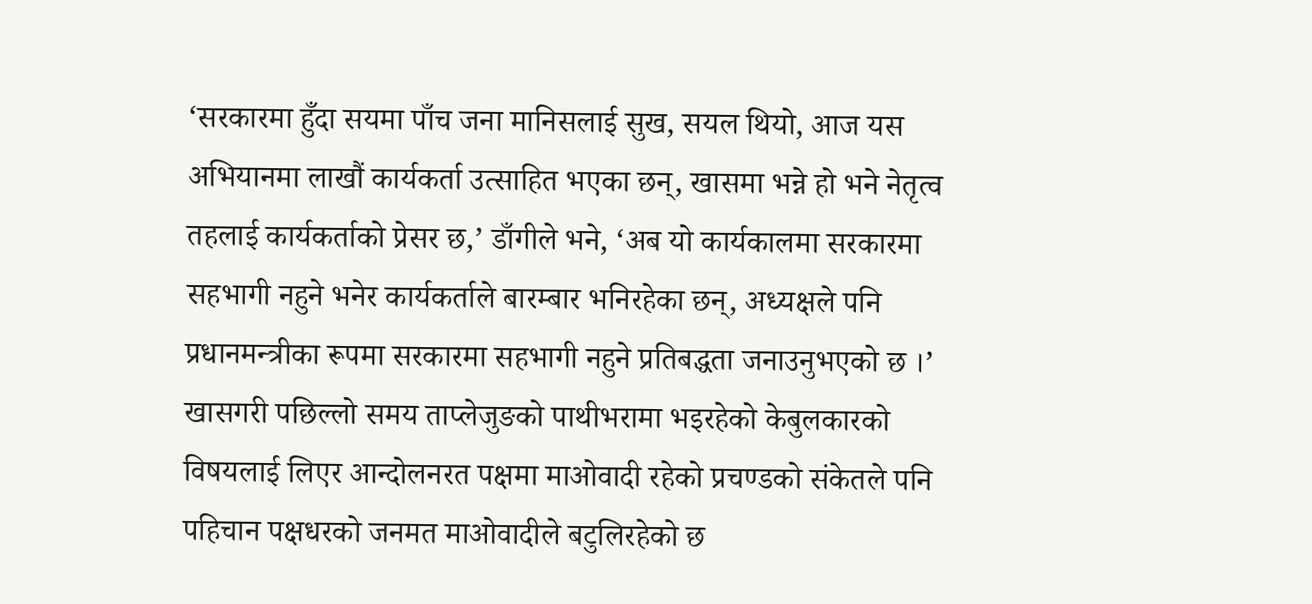‘सरकारमा हुँदा सयमा पाँच जना मानिसलाई सुख, सयल थियो, आज यस अभियानमा लाखौं कार्यकर्ता उत्साहित भएका छन्, खासमा भन्ने हो भने नेतृत्व तहलाई कार्यकर्ताको प्रेसर छ,’ डाँगीले भने, ‘अब यो कार्यकालमा सरकारमा सहभागी नहुने भनेर कार्यकर्ताले बारम्बार भनिरहेका छन्, अध्यक्षले पनि प्रधानमन्त्रीका रूपमा सरकारमा सहभागी नहुने प्रतिबद्धता जनाउनुभएको छ ।’
खासगरी पछिल्लो समय ताप्लेजुङको पाथीभरामा भइरहेको केबुलकारको विषयलाई लिएर आन्दोलनरत पक्षमा माओवादी रहेको प्रचण्डको संकेतले पनि पहिचान पक्षधरको जनमत माओवादीले बटुलिरहेको छ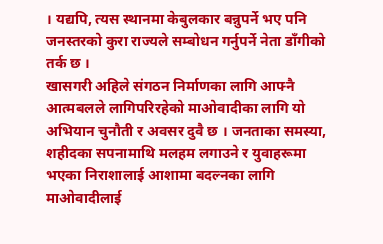। यद्यपि, त्यस स्थानमा केबुलकार बन्नुपर्ने भए पनि जनस्तरको कुरा राज्यले सम्बोधन गर्नुपर्ने नेता डाँगीको तर्क छ ।
खासगरी अहिले संगठन निर्माणका लागि आफ्नै आत्मबलले लागिपरिरहेको माओवादीका लागि यो अभियान चुनौती र अवसर दुवै छ । जनताका समस्या, शहीदका सपनामाथि मलहम लगाउने र युवाहरूमा भएका निराशालाई आशामा बदल्नका लागि माओवादीलाई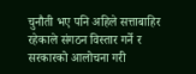चुनौती भए पनि अहिले सत्ताबाहिर रहेकाले संगठन विस्तार गर्ने र सरकारको आलोचना गरी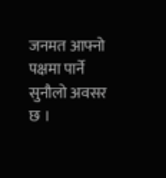जनमत आफ्नो पक्षमा पार्ने सुनौलो अवसर छ ।